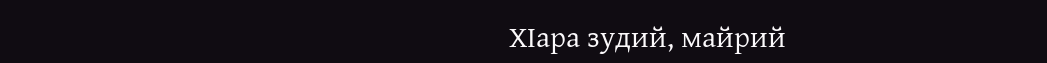ХIара зудий, майрий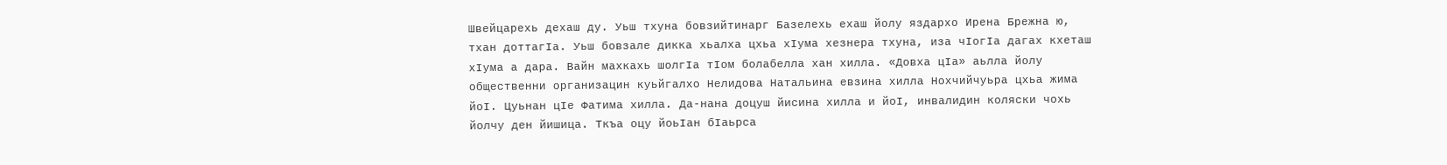Швейцарехь дехаш ду. Уьш тхуна бовзийтинарг Базелехь ехаш йолу яздархо Ирена Брежна ю, тхан доттагIа. Уьш бовзале дикка хьалха цхьа хIума хезнера тхуна, иза чIогIа дагах кхеташ хIума а дара. Вайн махкахь шолгIа тIом болабелла хан хилла. «Довха цIа» аьлла йолу общественни организацин куьйгалхо Нелидова Натальина евзина хилла Нохчийчуьра цхьа жима йоI. Цуьнан цIе Фатима хилла. Да-нана доцуш йисина хилла и йоI, инвалидин коляски чохь йолчу ден йишица. Ткъа оцу йоьIан бIаьрса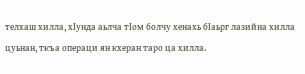телхаш хилла, хIунда аьлча тIом болчу хенахь бIаьрг лазийна хилла цуьнан, ткъа операци ян кхеран таро ца хилла.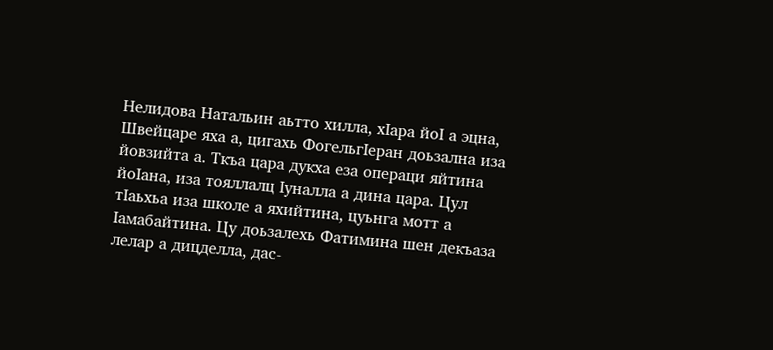Нелидова Натальин аьтто хилла, хIара йоI а эцна, Швейцаре яха а, цигахь ФогельгIеран доьзална иза йовзийта а. Ткъа цара дукха еза операци яйтина йоIана, иза тояллалц Iуналла а дина цара. Цул тIаьхьа иза школе а яхийтина, цуьнга мотт а Iамабайтина. Цу доьзалехь Фатимина шен декъаза лелар а дицделла, дас-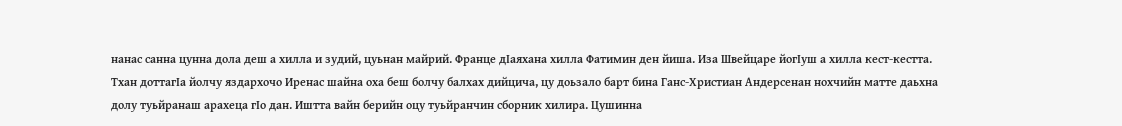нанас санна цунна дола деш а хилла и зудий, цуьнан майрий. Франце дIаяхана хилла Фатимин ден йиша. Иза Швейцаре йогIуш а хилла кест-кестта.
Тхан доттагIа йолчу яздархочо Иренас шайна оха беш болчу балхах дийцича, цу доьзало барт бина Ганс-Христиан Андерсенан нохчийн матте даьхна долу туьйранаш арахеца гIо дан. Иштта вайн берийн оцу туьйранчин сборник хилира. Цушинна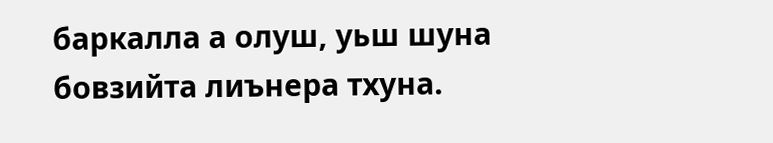баркалла а олуш, уьш шуна бовзийта лиънера тхуна.